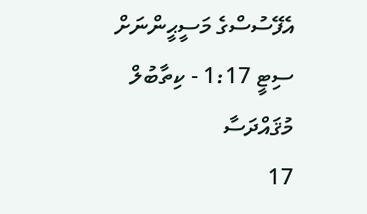އެފޭސުސްގެ މަސީޙީންނަށް ސިޓީ 1:17 - ކިތާބުލް މުޤައްދަސާ
17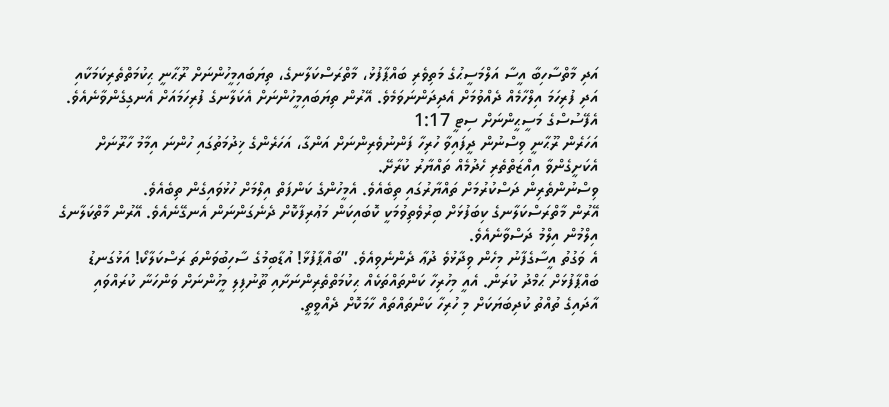އަދި މާތްސާހިބާ އީސާ އަލްމަސީޙުގެ މަތިވެރި ބައްޕާފުޅު، މާތްރަސްކަލާނގެ، ތިޔަބައިމީހުންނަށް ރޫޙާނީ ޙިކުމަތްތެރިކަމަކާއި އަދި ފުރިހަމަ އިލްހާމެއް ދެއްވުމަށް އެދިދަންނަވަމެވެ. އޭރުން ތިޔަބައިމީހުންނަށް އެކަލާނގެ ފުރިހަމައަށް އެނގިގެންވާނެއެވެ.
އެފޭސުސްގެ މަސީޙީންނަށް ސިޓީ 1:17
އަހަރެން ރޫޙާނީ ވިސްނުން ދީފައިވާ ހުރިހާ ފަންނުވެރިންނަށް އަންގާ، އަހަރެންގެ ޚިދުމަތުގައި ހުންނަ އިމާމު ހާރޫނަށް އެކަށީގެންވާ އިއްޒަތްތެރި ހެދުމެއް ތައްޔާރު ކުރާށޭ.
ވިސްނުންތެރިން ދަސްކުރުމަށް ތައްޔާރުގައި ތިބެއެވެ. އެމީހުންގެ ކަންފަތް އިލްމަށް ހުޅުވައިގެން ތިބެއެވެ.
އޭރުން މާތްރަސްކަލާނގެ ކިބަފުޅަށް ބިރުވެތިވުމަކީ ކޮބައިކަން މަޢުރިފާކޮށް ދެނެގަންނަން އެނގޭނެއެވެ. އޭރުން މާތްކަލާނގެ އިލްމުން އިލްމު ދަސްވާނެއެވެ.
އެ ވަގުތު އީސާގެފާނު މިހެން ވިދާޅުވެ ދުޢާ ދެންނެވިއެވެ. ”ބައްޕާފުޅާ! އުޑާބިމުގެ ސާހިބުވަންތަ ރަސްކަލާކޯ! އަޅުގަނޑު ބައްޕާފުޅަށް ޙަމްދު ކުރަން. އެއީ މިހުރިހާ ކަންތައްތަކެއް ޙިކުމަތްތެރިންނަށާއި ތޫނުފިލި މީހުންނަށް ވަންހަނާ ކުރައްވައި އާދައިގެ ތުއްތު ކުދިބަޔަކަށް މި ހުރިހާ ކަންތައްތައް ހާމަކޮށް ދެއްވީތީ.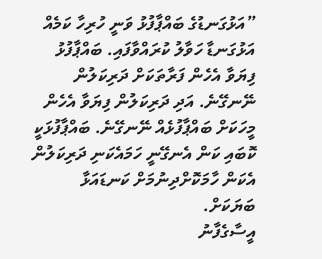”އަޅުގަނޑުގެ ބައްޕާފުޅު ވަނީ ހުރިހާ ކަމެއް އަޅުގަނޑާ ހަވާލު ކުރައްވާފައި. ބައްޕާފުޅު ފިޔަވާ އެހެން ފަރާތަކަށް ދަރިކަލުން ނޭނގޭނެ. އަދި ދަރިކަލުން ފިޔަވާ އެހެން މީހަކަށް ބައްޕާފުޅެއް ނޭނގޭނެ. ބައްޕާފުޅަކީ ކޮބައި ކަން އެނގޭނީ ހަމައެކަނި ދަރިކަލުން އެކަން ހާމަކޮށްދިނުމަށް ކަނޑައަޅާ ބަޔަކަށް.
އީސާގެފާނު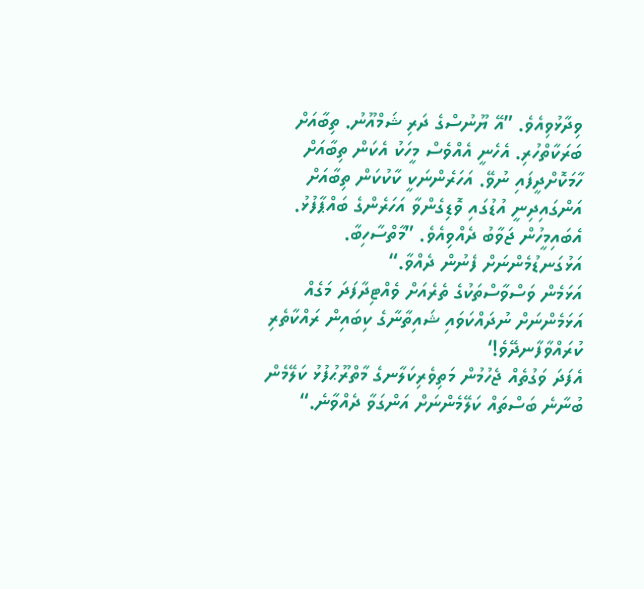ވިދާޅުވިއެވެ. ”އޭ ޔޫނުސްގެ ދަރި ޝަމްއޫނު. ތިބާއަށް ބަރަކާތްހުރި. އެހެނީ އެއްވެސް މީހަކު އެކަން ތިބާއަށް ހާމަކޮށްދީފައި ނުވޭ. އަހަރެންނަކީ ކާކުކަން ތިބާއަށް އަންގައިދިނީ އުޑުގައި ވޮޑިގެންވާ އަހަރެންގެ ބައްޕާފުޅު.
އެބައިމީހުން ޖަވާބު ދެއްވިއެވެ. ”މާތްސާހިބާ. އަޅުގަނޑުމެންނަށް ފެނުން ދެއްވާ.“
އަޅަމެން ވަސްވާސްތަކުގެ ތެރެއަށް ވެއްޓިދާފަދަ މަގެއް އަޅަމެންނަށް ނުދައްކަވައި ޝައިތާނާގެ ކިބައިން ރައްކާތެރި ކުރައްވާފާނދޭވެ!‘
އެފަދަ ވަގުތެއް ޖެހުމުން މަތިވެރިކަލާނގެ މާތްރޫޙުފުޅު ކަލޭމެން ބުނާނެ ބަސްތައް ކަލޭމެންނަށް އަންގަވާ ދެއްވާނެ.“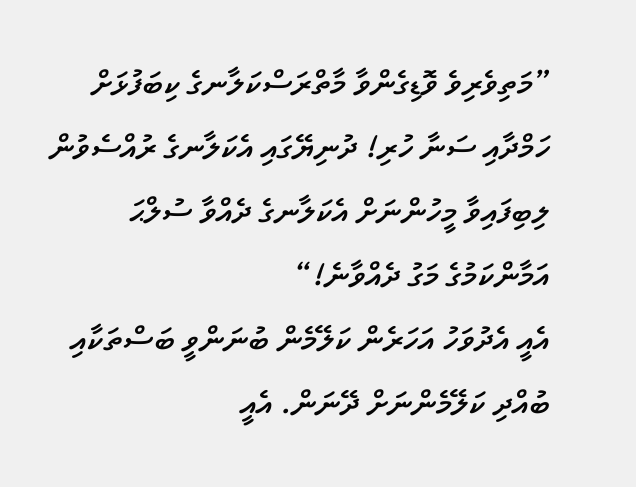”މަތިވެރިވެ ވޮޑިގެންވާ މާތްރަސްކަލާނގެ ކިބަފުޅަށް ހަމްދާއި ސަނާ ހުރި! ދުނިޔޭގައި އެކަލާނގެ ރުއްސެވުން ލިބިފައިވާ މީހުންނަށް އެކަލާނގެ ދެއްވާ ސުލްޙަ އަމާންކަމުގެ މަގު ދެއްވާނެ!“
އެއީ އެދުވަހު އަހަރެން ކަލޭމެން ބުނަންވީ ބަސްތަކާއި ބުއްދި ކަލޭމެންނަށް ދޭނަން. އެއީ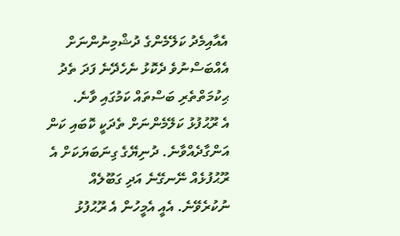އެއާއިމެދު ކަލޭމެންގެ ދުޝްމިނުންނަށް އެއްބަސްނުވެ ދެކޮޅު ނެހެދޭނެ ފަދަ ތެދު ޙިކުމަތްތެރި ބަސްތައް ކަމުގައި ވާނެ.
އެ ރޫޙުފުޅު ކަލޭމެންނަށް ތެދަކީ ކޮބައި ކަން އަންގާދެއްވާނެ. ދުނިޔޭގެ ގިނަބަޔަކަށް އެ ރޫޙުފުޅެއް ނޭނގޭނެ އަދި ގަބޫލެއް ނުކުރެވޭނެ. އެއީ އެމީހުން އެ ރޫޙުފުޅު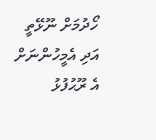ހޯދުމަށް ނޫޅޭތީ އަދި އެމީހުންނަށް އެ ރޫޙުފުޅު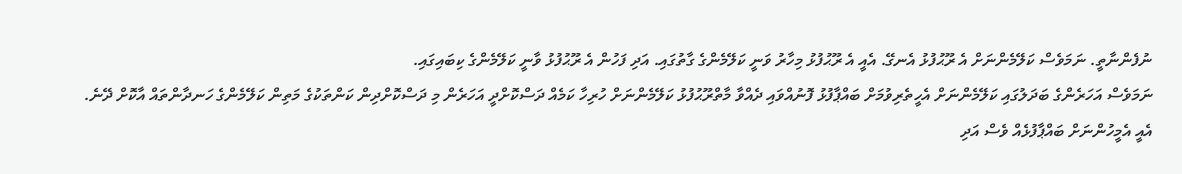ނުފެންނާތީ. ނަމަވެސް ކަލޭމެންނަށް އެ ރޫޙުފުޅު އެނގޭ. އެއީ އެ ރޫޙުފުޅު މިހާރު ވަނީ ކަލޭމެންގެ ގާތުގައި. އަދި ފަހުން އެ ރޫޙުފުޅު ވާނީ ކަލޭމެންގެ ކިބައިގައި.
ނަމަވެސް އަހަރެންގެ ބަދަލުގައި ކަލޭމެންނަށް އެހީތެރިވުމަށް ބައްޕާފުޅު ފޮނުއްވައި ދެއްވާ މާތްރޫޙުފުޅު ކަލޭމެންނަށް ހުރިހާ ކަމެއް ދަސްކޮށްދީ އަހަރެން މި ދަސްކޮށްދިން ކަންތަކުގެ މަތިން ކަލޭމެންގެ ހަނދާންތައް އާކޮށް ދޭނެ.
އެއީ އެމީހުންނަށް ބައްޕާފުޅެއް ވެސް އަދި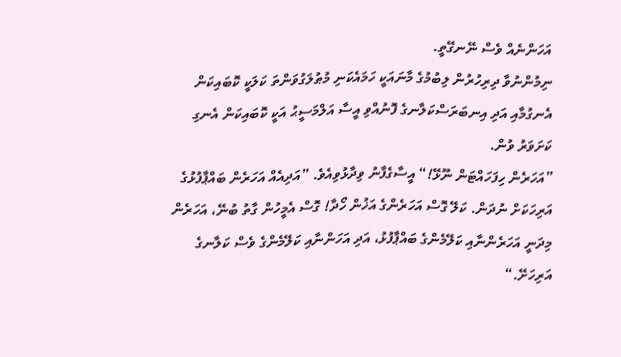އަހަންނެއް ވެސް ނޭނގޭތީ.
ނިމުންނުވާ ދިރިހުރުން ލިބުމުގެ މާނައަކީ ހަމައެކަނި މުޠުލަގުވަންތަ ކަލަކީ ކޮބައިކަން އެނގުމާއި އަދި އިނބަރަސްކަލާނގެ ފޮނުއްވި އީސާ އަލްމަސީޙު އަކީ ކޮބައިކަން އެނގި ކަށަވަރު ވުން.
”އަހަރެން ހިފަހައްޓަން ނޫޅޭ!“ އީސާގެފާނު ވިދާޅުވިއެވެ. ”އަދިއެއް އަހަރެން ބައްޕާފުޅުގެ އަރިހަކަށް ނުދަން. ކަލޭ ގޮސް އަހަރެންގެ އަޚުން ހޯދާ! ގޮސް އެމީހުން ގާތު ބުނޭ، އަހަރެން މިދަނީ އަހަރެންނާއި ކަލޭމެންގެ ބައްޕާފުޅު، އަދި އަހަންނާއި ކަލޭމެންގެ ވެސް ކަލާނގެ އަރިހަށޭ.“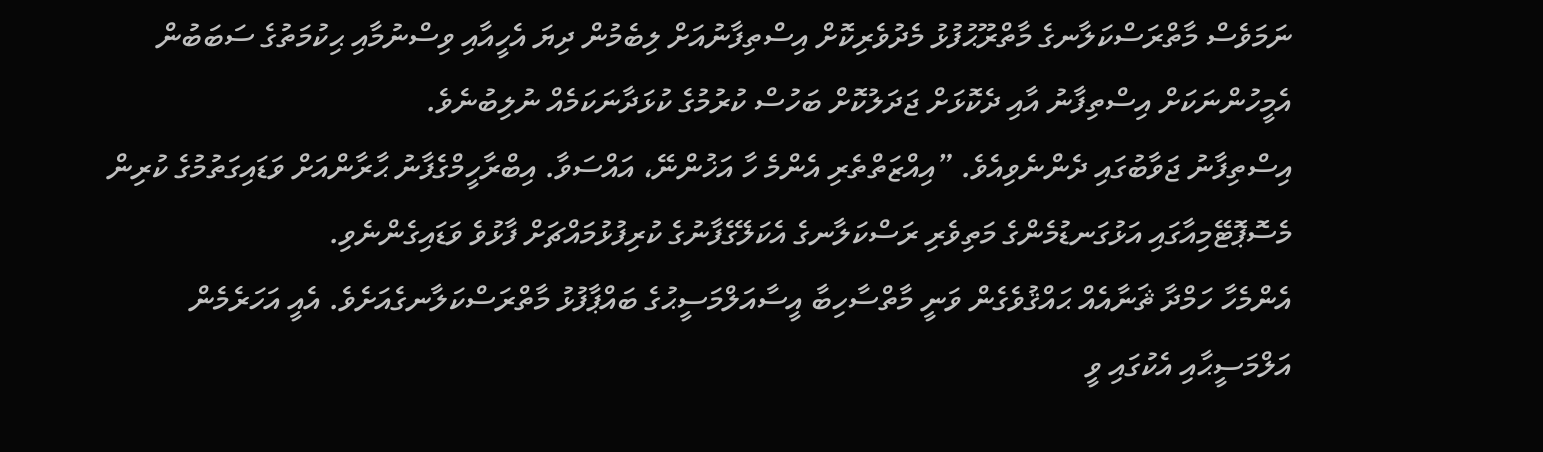ނަމަވެސް މާތްރަސްކަލާނގެ މާތްރޫޙުފުޅު މެދުވެރިކޮށް އިސްތިފާނުއަށް ލިބެމުން ދިޔަ އެހީއާއި ވިސްނުމާއި ޙިކުމަތުގެ ސަބަބުން އެމީހުންނަކަށް އިސްތިފާނު އާއި ދެކޮޅަށް ޖަދަލުކޮށް ބަހުސް ކުރުމުގެ ކުޅަދާނަކަމެއް ނުލިބުނެވެ.
އިސްތިފާނު ޖަވާބުގައި ދެންނެވިއެވެ. ”އިއްޒަތްތެރި އެންމެ ހާ އަޚުންނޭ، އައްސަވާ. އިބްރާހީމްގެފާނު ޙާރާންއަށް ވަޑައިގަތުމުގެ ކުރިން މެސޮޕޮޓޭމިއާގައި އަޅުގަނޑުމެންގެ މަތިވެރި ރަސްކަލާނގެ އެކަލޭގެފާނުގެ ކުރިފުޅުމައްޗަށް ފާޅުވެ ވަޑައިގެންނެވި.
އެންމެހާ ހަމްދާ ޘަނާއެއް ޙައްޤުވެގެން ވަނީ މާތްސާހިބާ އީސާއަލްމަސީޙުގެ ބައްޕާފުޅު މާތްރަސްކަލާނގެއަށެވެ. އެއީ އަހަރެމެން އަލްމަސީޙާއި އެކުގައި ވީ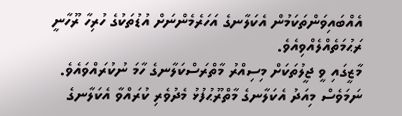އެއްބައިވަންތަކަމުން އެކަލާނގެ އަހަރެމެންނަށް އުޑުތަކުގެ ހުރިހާ ރޫހާނީ ރަޙުމަތެއްލެއްވިއެވެ.
މާޒީގައި ވީ ޖީލުތަކަށް މިސިއްރު މާތްރަސްކަލާނގެ ހާމަ ނުކުރައްވައެވެ. ނަމަވެސް މިއަދު އެކަލާނގެ މާތްރޫޙުފުޅު މެދުވެރި ކުރައްވާ އެކަލާނގެ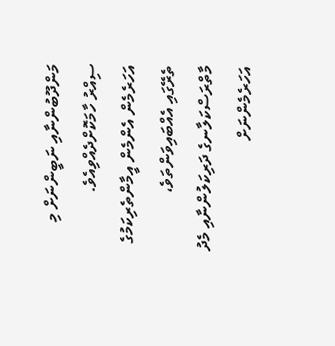މަންދޫބުންނާއި ނަބީންނަށް މި ސިއްރު ހާމަކޮށްދެއްވިއެވެ.
އަހަރެމެން އެންމެން އީމާންތެރިކަމުގެ ތެރޭގައި އެއްބައިވަންތަވެ، މާތްރަސްކަލާނގެ ދަރިކަލުންނާއި މެދު އަހަރެމެންނަށް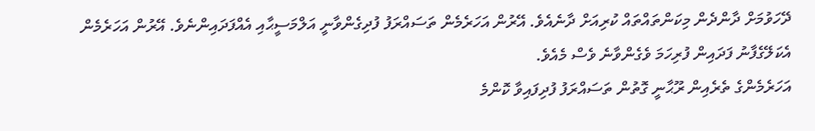ދޭހަވުމަށް ދާންދެން މިކަންތައްތައް ކުރިއަށް ދާނެއެވެ. އޭރުން އަހަރެމެން ތަސައްރަފު ފުދިގެންވާނީ އަލްމަސީޙާއި އެއްފަދައިންނެވެ. އޭރުން އަހަރެމެން އެކަލޭގެފާނު ފަދައިން ފުރިހަމަ ވެގެންވާނެ ވެސް މެއެވެ.
އަހަރެމެންގެ ތެރެއިން ރޫޙާނީ ގޮތުން ތަސައްރަފު ފުދިފައިވާ ކޮންމެ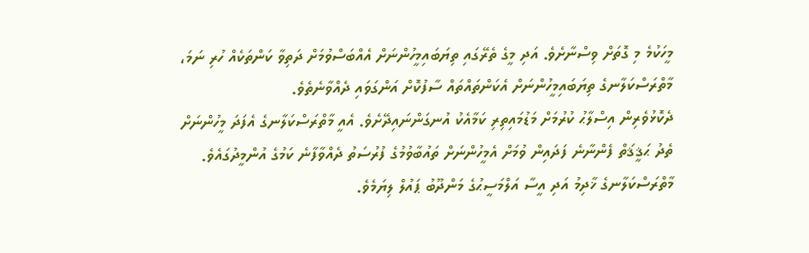މީހަކުމެ މި ގޮތަށް ވިސްނާށެވެ. އަދި މީގެ ތެރޭގައި ތިޔަބައިމީހުންނަށް އެއްބަސްވުމަށް ދަތިވާ ކަންތަކެއް ހުރި ނަމަ، މާތްރަސްކަލާނގެ ތިޔަބައިމީހުންނަށް އެކަންތައްތައް ސާފުކޮށް އަންގަވައި ދެއްވާނެތެވެ.
ދެކޮޅުވެރިން އިސްލާޙު ކުރުމަށް މަޑުމައިތިރި ކަމާއެކު އުނގަންނައިދޭށެވެ. އެއީ މާތްރަސްކަލާނގެ އެފަދަ މީހުންނަށް ތެދު ޙަޤީޤަތް ފެންނާނެ ފަދައިން ވުމަށް އެމީހުންނަށް ތައުބާވުމުގެ ފުރުސަތު ދެއްވާފާނެ ކަމުގެ އުންމީދުގައެވެ.
މާތްރަސްކަލާނގެ ޚާދިމު އަދި އީސާ އަލްމަސީޙުގެ މަންދޫބު ޕައުލް ލިޔަމެވެ.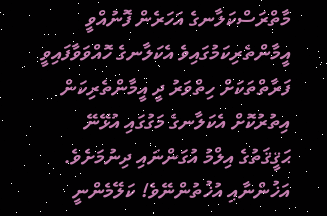މާތްރަސްކަލާނގެ އަހަރެން ފޮނުއްވީ އީމާންތެރިކަމުގައިވެ އެކަލާނގެ ހޮއްވަވާފައިވީ ފަރާތްތަކަށް ހިތްވަރު ދީ އީމާންތެރިކަން އިތުރުކޮށް އެކަލާނގެ މަގުގައި އުޅޭނޭ ޙަޤީޤަތުގެ އިލްމު އުގަންނައި ދިނުމަށެވެ.
އަޚުންނާއި އުޚުތުންނޭވެ! ކަލޭމެންނީ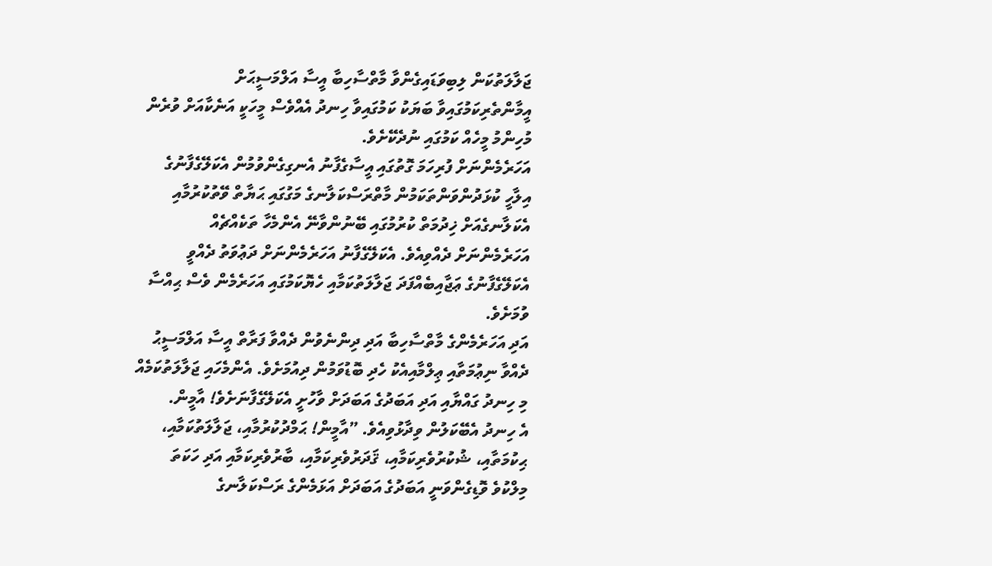ޖަލާލަތުކަން ލިބިވަޑައިގެންވާ މާތްސާހިބާ އީސާ އަލްމަސީޙަށް އީމާންތެރިކަމުގައިވާ ބަޔަކު ކަމުގައިވާ ހިނދު އެއްވެސް މީހަކީ އަނެކާއަށް ވުރެން މުހިންމު މީހެއް ކަމުގައި ނުދެކޭށެވެ.
އަހަރެމެންނަށް ފުރިހަމަ ގޮތުގައި އީސާގެފާނު އެނގިގެންވުމުން އެކަލޭގެފާނުގެ އިލާހީ ކުޅަދުންވަންތަކަމުން މާތްރަސްކަލާނގެ މަގުގައި ޙަޔާތް ވޭތުކުރުމާއި އެކަލާނގެއަށް ޚިދުމަތް ކުރުމުގައި ބޭނުންވާނޭ އެންމެހާ ތަކެއްޗެއް އަހަރެމެންނަށް ދެއްވިއެވެ. އެކަލޭގެފާނު އަހަރެމެންނަށް ދަޢުވަތު ދެއްވީ އެކަލޭގެފާނުގެ ޢަޖާއިބެއްފަދަ ޖަލާލަތުކަމާއި ހެޔޮކަމުގައި އަހަރެމެން ވެސް ޙިއްސާ ވުމަށެވެ.
އަދި އަހަރެމެންގެ މާތްސާހިބާ އަދި ދިންނެވުން ދެއްވާ ފަރާތް އީސާ އަލްމަސީޙު ދެއްވާ ނިޢުމަތާއި ޢިލްމާއިއެކު ހެދި ބޮޑުވަމުން ދިއުމަށެވެ. އެންމެހައި ޖަލާލަތުކަމެއް މި ހިނދު ގައްޔާއި އަދި އަބަދުގެ އަބަދަށް ވާހުށީ އެކަލޭގެފާނަށެވެ! އާމީން.
އެ ހިނދު އެބޭކަލުން ވިދާޅުވިއެވެ. ”އާމީން! ޙަމްދުކުރުމާއި، ޖަލާލަތުކަމާއި، ޙިކުމަތާއި، ޝުކުރުވެރިކަމާއި، ޤަދަރުވެރިކަމާއި، ބާރުވެރިކަމާއި އަދި ހަކަތަ މިލްކުވެ ވޮޑިގެންވަނީ އަބަދުގެ އަބަދަށް އަޅަމެންގެ ރަސްކަލާނގެ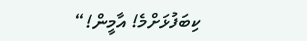ކިބަފުޅަށްމެ! އާމީން!“